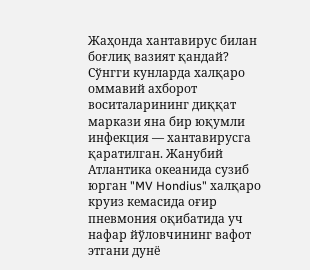Жаҳонда хантавирус билан боғлиқ вазият қандай?
Сўнгги кунларда халқаро оммавий ахборот воситаларининг диққат маркази яна бир юқумли инфекция — хантавирусга қаратилган. Жанубий Атлантика океанида сузиб юрган "MV Hondius" халқаро круиз кемасида оғир пневмония оқибатида уч нафар йўловчининг вафот этгани дунё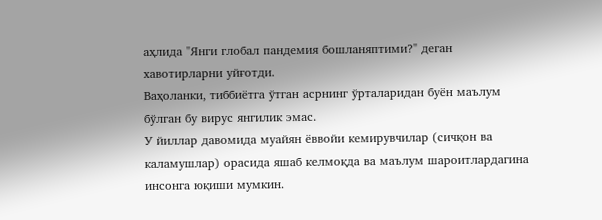аҳлида "Янги глобал пандемия бошланяптими?" деган хавотирларни уйғотди.
Ваҳоланки, тиббиётга ўтган асрнинг ўрталаридан буён маълум бўлган бу вирус янгилик эмас.
У йиллар давомида муайян ёввойи кемирувчилар (сичқон ва каламушлар) орасида яшаб келмоқда ва маълум шароитлардагина инсонга юқиши мумкин.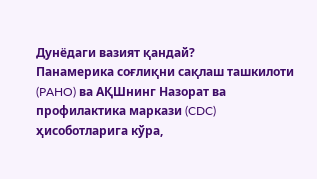Дунёдаги вазият қандай?
Панамерика соғлиқни сақлаш ташкилоти (PAHO) ва АҚШнинг Назорат ва профилактика маркази (CDC) ҳисоботларига кўра,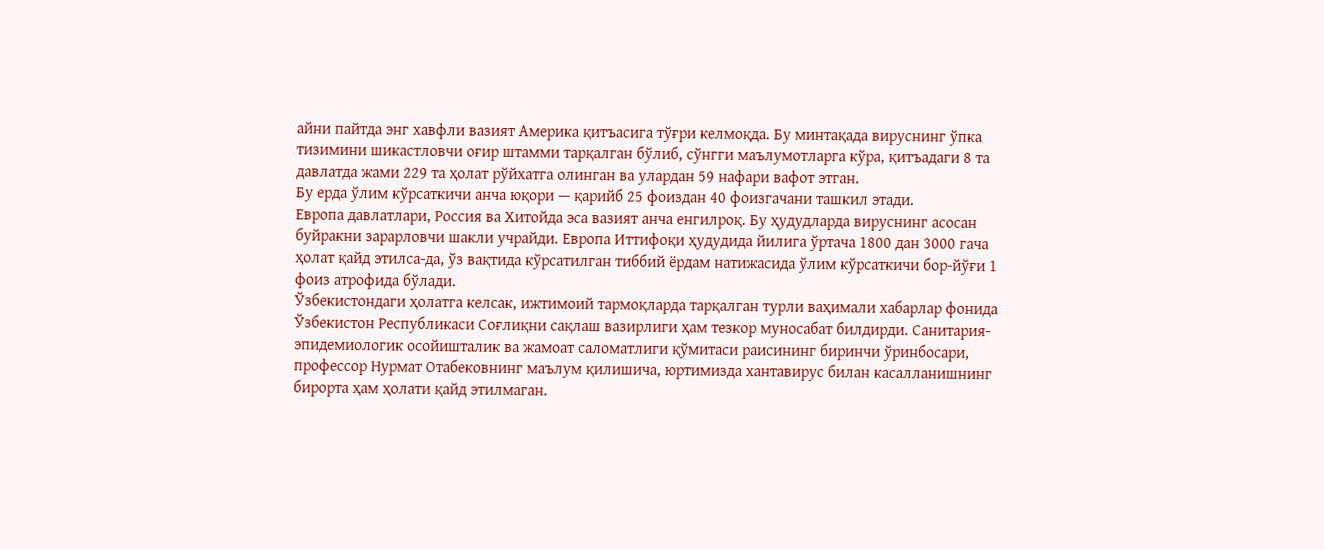айни пайтда энг хавфли вазият Америка қитъасига тўғри келмоқда. Бу минтақада вируснинг ўпка тизимини шикастловчи оғир штамми тарқалган бўлиб, сўнгги маълумотларга кўра, қитъадаги 8 та давлатда жами 229 та ҳолат рўйхатга олинган ва улардан 59 нафари вафот этган.
Бу ерда ўлим кўрсаткичи анча юқори — қарийб 25 фоиздан 40 фоизгачани ташкил этади.
Европа давлатлари, Россия ва Хитойда эса вазият анча енгилроқ. Бу ҳудудларда вируснинг асосан буйракни зарарловчи шакли учрайди. Европа Иттифоқи ҳудудида йилига ўртача 1800 дан 3000 гача ҳолат қайд этилса-да, ўз вақтида кўрсатилган тиббий ёрдам натижасида ўлим кўрсаткичи бор-йўғи 1 фоиз атрофида бўлади.
Ўзбекистондаги ҳолатга келсак, ижтимоий тармоқларда тарқалган турли ваҳимали хабарлар фонида Ўзбекистон Республикаси Соғлиқни сақлаш вазирлиги ҳам тезкор муносабат билдирди. Санитария-эпидемиологик осойишталик ва жамоат саломатлиги қўмитаси раисининг биринчи ўринбосари, профессор Нурмат Отабековнинг маълум қилишича, юртимизда хантавирус билан касалланишнинг бирорта ҳам ҳолати қайд этилмаган.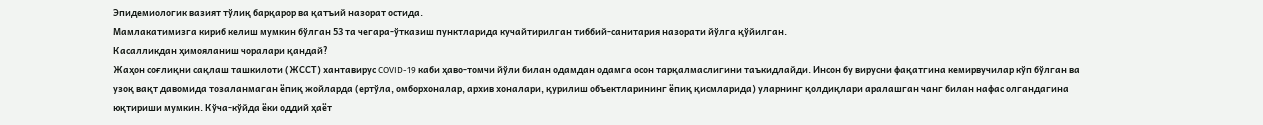Эпидемиологик вазият тўлиқ барқарор ва қатъий назорат остида.
Мамлакатимизга кириб келиш мумкин бўлган 53 та чегара-ўтказиш пунктларида кучайтирилган тиббий-санитария назорати йўлга қўйилган.
Касалликдан ҳимояланиш чоралари қандай?
Жаҳон соғлиқни сақлаш ташкилоти (ЖССТ) хантавирус COVID-19 каби ҳаво-томчи йўли билан одамдан одамга осон тарқалмаслигини таъкидлайди. Инсон бу вирусни фақатгина кемирвучилар кўп бўлган ва узоқ вақт давомида тозаланмаган ёпиқ жойларда (ертўла, омборхоналар, архив хоналари, қурилиш объектларининг ёпиқ қисмларида) уларнинг қолдиқлари аралашган чанг билан нафас олгандагина юқтириши мумкин. Кўча-кўйда ёки оддий ҳаёт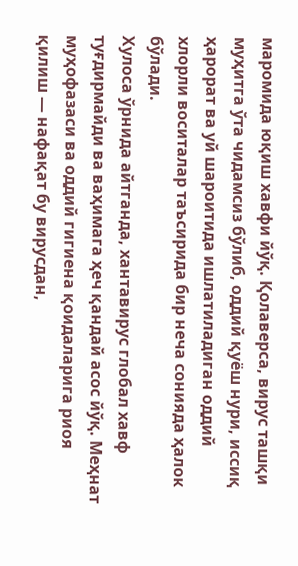маромида юқиш хавфи йўқ. Қолаверса, вирус ташқи муҳитга ўта чидамсиз бўлиб, оддий қуёш нури, иссиқ ҳарорат ва уй шароитида ишлатиладиган оддий хлорли воситалар таъсирида бир неча сонияда ҳалок бўлади.
Хулоса ўрнида айтганда, хантавирус глобал хавф туғдирмайди ва ваҳимага ҳеч қандай асос йўқ. Меҳнат муҳофазаси ва оддий гигиена қоидаларига риоя қилиш — нафақат бу вирусдан,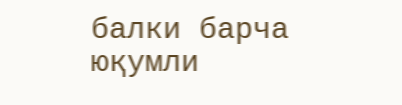балки барча юқумли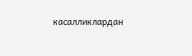касалликлардан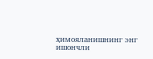ҳимояланишнинг энг ишончли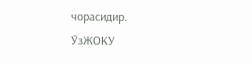чорасидир.
ЎзЖОКУ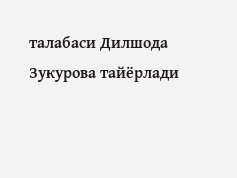талабаси Дилшода Зукурова тайёрлади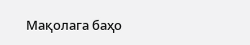Mақолага баҳо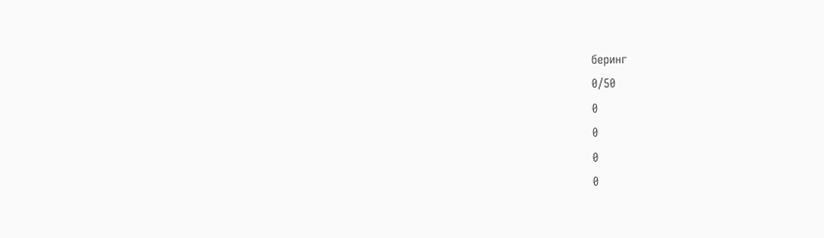беринг
0/50
0
0
0
0